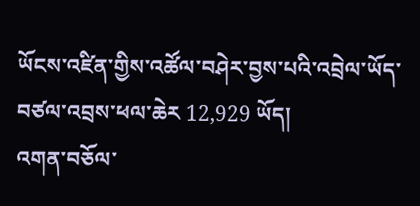ཡོངས་འཛིན་གྱིས་འཚོལ་བཤེར་བྱས་པའི་འབྲེལ་ཡོད་བཙལ་འབྲས་ཕལ་ཆེར 12,929 ཡོད།
འགན་བཅོལ་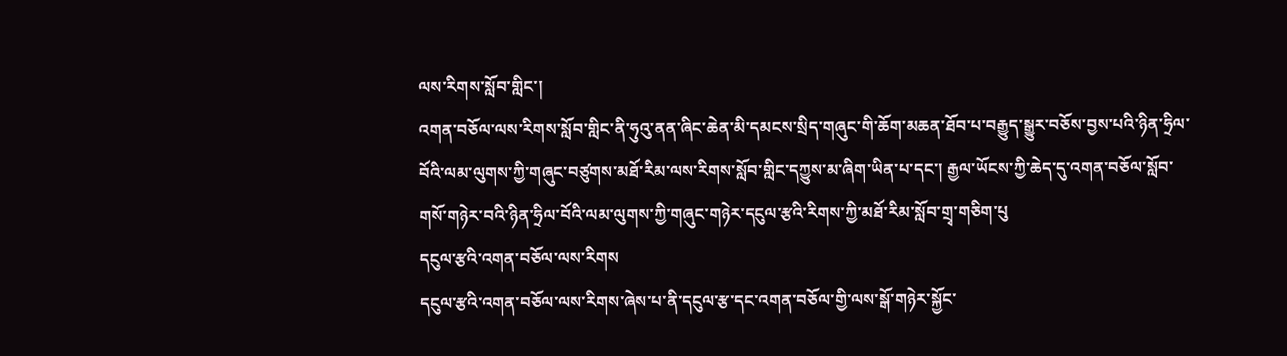ལས་རིགས་སློབ་གླིང་།
འགན་བཅོལ་ལས་རིགས་སློབ་གླིང་ནི་ཧུའུ་ནན་ཞིང་ཆེན་མི་དམངས་སྲིད་གཞུང་གི་ཆོག་མཆན་ཐོབ་པ་བརྒྱུད་སྒྱུར་བཅོས་བྱས་པའི་ཉིན་ཧྲིལ་བོའི་ལམ་ལུགས་ཀྱི་གཞུང་བཙུགས་མཐོ་རིམ་ལས་རིགས་སློབ་གླིང་དཀྱུས་མ་ཞིག་ཡིན་པ་དང་། རྒྱལ་ཡོངས་ཀྱི་ཆེད་དུ་འགན་བཅོལ་སློབ་གསོ་གཉེར་བའི་ཉིན་ཧྲིལ་བོའི་ལམ་ལུགས་ཀྱི་གཞུང་གཉེར་དངུལ་རྩའི་རིགས་ཀྱི་མཐོ་རིམ་སློབ་གྲྭ་གཅིག་པུ
དངུལ་རྩའི་འགན་བཅོལ་ལས་རིགས
དངུལ་རྩའི་འགན་བཅོལ་ལས་རིགས་ཞེས་པ་ནི་དངུལ་རྩ་དང་འགན་བཅོལ་གྱི་ལས་སྒོ་གཉེར་སྐྱོང་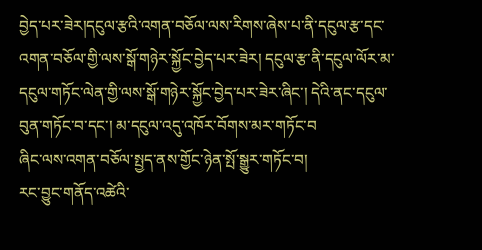བྱེད་པར་ཟེར།དངུལ་རྩའི་འགན་བཅོལ་ལས་རིགས་ཞེས་པ་ནི་དངུལ་རྩ་དང་འགན་བཅོལ་གྱི་ལས་སྒོ་གཉེར་སྐྱོང་བྱེད་པར་ཟེར། དངུལ་རྩ་ནི་དངུལ་ལོར་མ་དངུལ་གཏོང་ལེན་གྱི་ལས་སྒོ་གཉེར་སྐྱོང་བྱེད་པར་ཟེར་ཞིང་། དེའི་ནང་དངུལ་བུན་གཏོང་བ་དང་། མ་དངུལ་འདུ་འཁོར་བོགས་མར་གཏོང་བ
ཞིང་ལས་འགན་བཅོལ་སྤྱད་ནས་གྱོང་ཉེན་སྤོ་སྒྱུར་གཏོང་བ།
རང་བྱུང་གནོད་འཚེའི་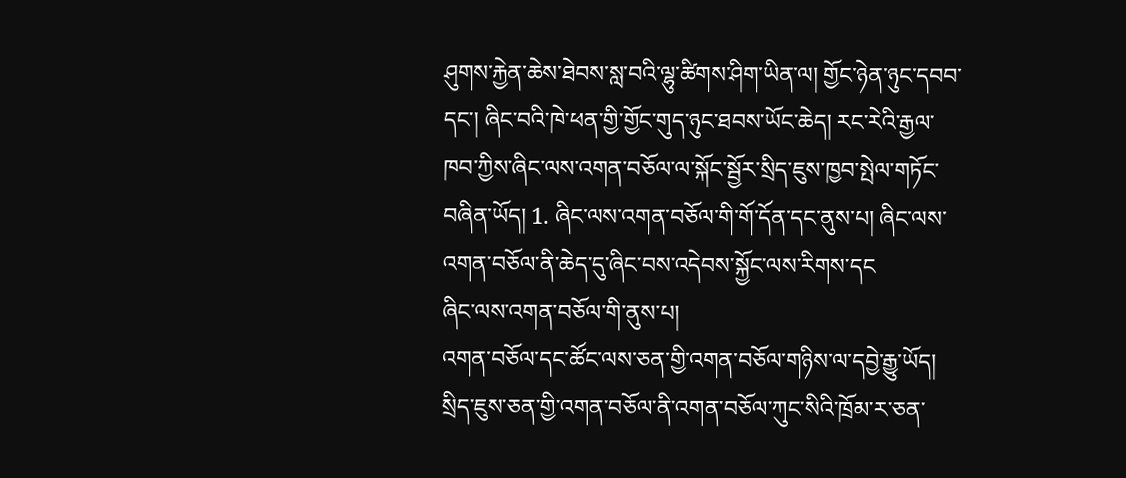ཤུགས་རྐྱེན་ཆེས་ཐེབས་སླ་བའི་ལྷུ་ཚིགས་ཤིག་ཡིན་ལ། གྱོང་ཉེན་ཉུང་དབབ་དང་། ཞིང་བའི་ཁེ་ཕན་གྱི་གྱོང་གུད་ཉུང་ཐབས་ཡོང་ཆེད། རང་རེའི་རྒྱལ་ཁབ་ཀྱིས་ཞིང་ལས་འགན་བཅོལ་ལ་སྐོང་སྦྱོར་སྲིད་ཇུས་ཁྱབ་སྤེལ་གཏོང་བཞིན་ཡོད། 1. ཞིང་ལས་འགན་བཅོལ་གི་གོ་དོན་དང་ནུས་པ། ཞིང་ལས་འགན་བཅོལ་ནི་ཆེད་དུ་ཞིང་བས་འདེབས་སྐྱོང་ལས་རིགས་དང
ཞིང་ལས་འགན་བཅོལ་གི་ནུས་པ།
འགན་བཅོལ་དང་ཚོང་ལས་ཅན་གྱི་འགན་བཅོལ་གཉིས་ལ་དབྱེ་རྒྱུ་ཡོད། སྲིད་ཇུས་ཅན་གྱི་འགན་བཅོལ་ནི་འགན་བཅོལ་ཀུང་སིའི་ཁྲོམ་ར་ཅན་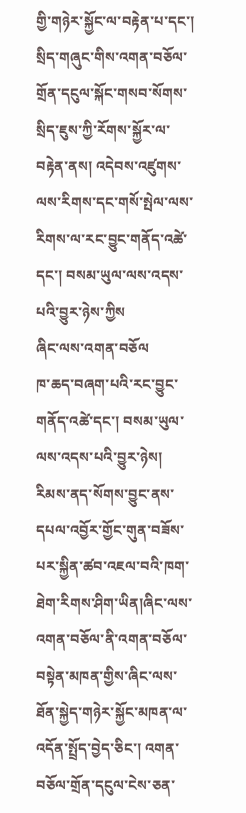གྱི་གཉེར་སྐྱོང་ལ་བརྟེན་པ་དང་། སྲིད་གཞུང་གིས་འགན་བཅོལ་གྲོན་དངུལ་སྐོང་གསབ་སོགས་སྲིད་ཇུས་ཀྱི་རོགས་སྐྱོར་ལ་བརྟེན་ནས། འདེབས་འཛུགས་ལས་རིགས་དང་གསོ་སྤེལ་ལས་རིགས་ལ་རང་བྱུང་གནོད་འཚེ་དང་། བསམ་ཡུལ་ལས་འདས་པའི་བྱུར་ཉེས་ཀྱིས
ཞིང་ལས་འགན་བཅོལ
ཁ་ཆད་བཞག་པའི་རང་བྱུང་གནོད་འཚེ་དང་། བསམ་ཡུལ་ལས་འདས་པའི་བྱུར་ཉེས། རིམས་ནད་སོགས་བྱུང་ནས་དཔལ་འབྱོར་གྱོང་གུན་བཟོས་པར་སྐྱིན་ཚབ་འཇལ་བའི་ཁག་ཐེག་རིགས་ཤིག་ཡིན།ཞིང་ལས་འགན་བཅོལ་ནི་འགན་བཅོལ་བསྟེན་མཁན་གྱིས་ཞིང་ལས་ཐོན་སྐྱེད་གཉེར་སྐྱོང་མཁན་ལ་འདོན་སྤྲོད་བྱེད་ཅིང་། འགན་བཅོལ་གྲོན་དངུལ་ངེས་ཅན་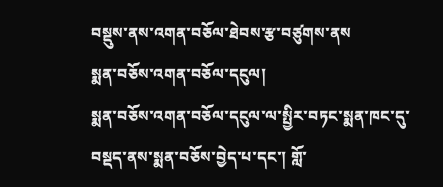བསྡུས་ནས་འགན་བཅོལ་ཐེབས་རྩ་བཙུགས་ནས
སྨན་བཅོས་འགན་བཅོལ་དངུལ།
སྨན་བཅོས་འགན་བཅོལ་དངུལ་ལ་སྤྱིར་བཏང་སྨན་ཁང་དུ་བསྡད་ནས་སྨན་བཅོས་བྱེད་པ་དང་། གློ་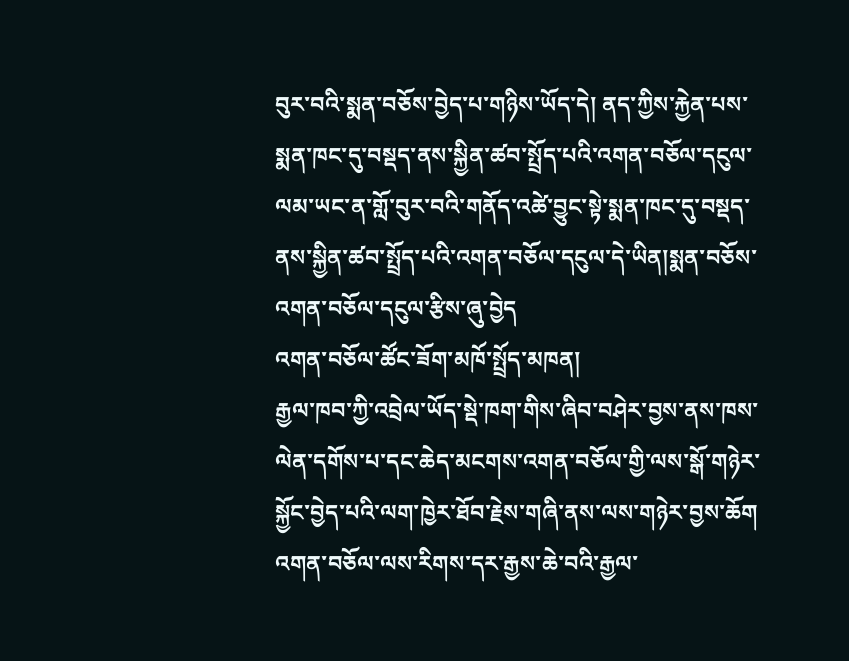བུར་བའི་སྨན་བཅོས་བྱེད་པ་གཉིས་ཡོད་དེ། ནད་ཀྱིས་རྐྱེན་པས་སྨན་ཁང་དུ་བསྡད་ནས་སྐྱིན་ཚབ་སྤྲོད་པའི་འགན་བཅོལ་དངུལ་ལམ་ཡང་ན་གློ་བུར་བའི་གནོད་འཚེ་བྱུང་སྟེ་སྨན་ཁང་དུ་བསྡད་ནས་སྐྱིན་ཚབ་སྤྲོད་པའི་འགན་བཅོལ་དངུལ་དེ་ཡིན།སྨན་བཅོས་འགན་བཅོལ་དངུལ་རྩིས་ཞུ་བྱེད
འགན་བཅོལ་ཚོང་ཟོག་མཁོ་སྤྲོད་མཁན།
རྒྱལ་ཁབ་ཀྱི་འབྲེལ་ཡོད་སྡེ་ཁག་གིས་ཞིབ་བཤེར་བྱས་ནས་ཁས་ལེན་དགོས་པ་དང་ཆེད་མངགས་འགན་བཅོལ་གྱི་ལས་སྒོ་གཉེར་སྐྱོང་བྱེད་པའི་ལག་ཁྱེར་ཐོབ་རྗེས་གཞི་ནས་ལས་གཉེར་བྱས་ཆོག འགན་བཅོལ་ལས་རིགས་དར་རྒྱས་ཆེ་བའི་རྒྱལ་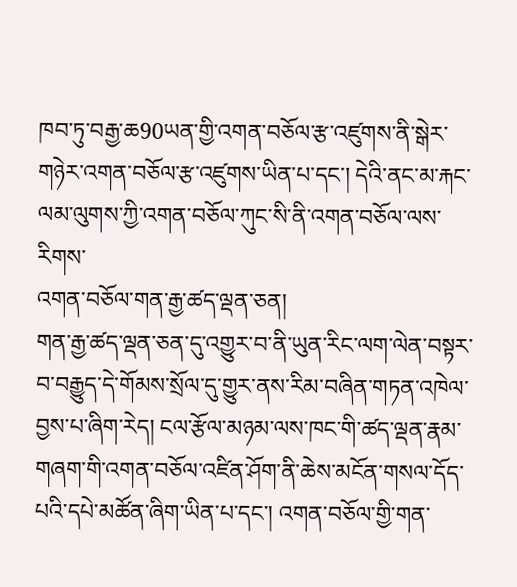ཁབ་ཏུ་བརྒྱ་ཆ90ཡན་གྱི་འགན་བཅོལ་རྩ་འཛུགས་ནི་སྒེར་གཉེར་འགན་བཅོལ་རྩ་འཛུགས་ཡིན་པ་དང་། དེའི་ནང་མ་རྐང་ལམ་ལུགས་ཀྱི་འགན་བཅོལ་ཀུང་སི་ནི་འགན་བཅོལ་ལས་རིགས་
འགན་བཅོལ་གན་རྒྱ་ཚད་ལྡན་ཅན།
གན་རྒྱ་ཚད་ལྡན་ཅན་དུ་འགྱུར་བ་ནི་ཡུན་རིང་ལག་ལེན་བསྟར་བ་བརྒྱུད་དེ་གོམས་སྲོལ་དུ་གྱུར་ནས་རིམ་བཞིན་གཏན་འཁེལ་བྱས་པ་ཞིག་རེད། ངལ་རྩོལ་མཉམ་ལས་ཁང་གི་ཚད་ལྡན་རྣམ་གཞག་གི་འགན་བཅོལ་འཛིན་ཤོག་ནི་ཆེས་མངོན་གསལ་དོད་པའི་དཔེ་མཚོན་ཞིག་ཡིན་པ་དང་། འགན་བཅོལ་གྱི་གན་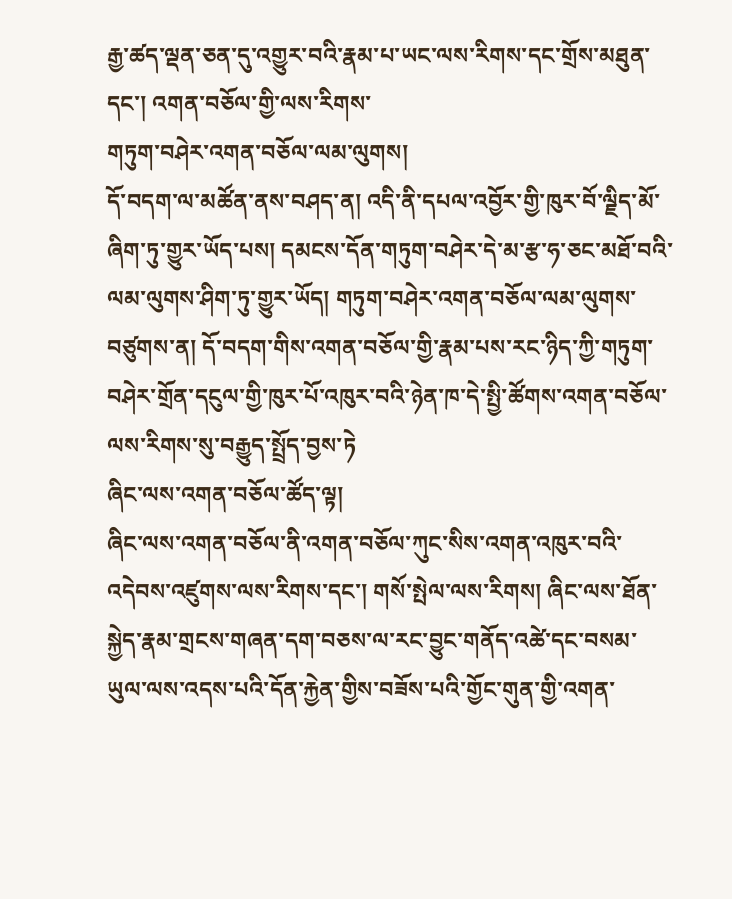རྒྱ་ཚད་ལྡན་ཅན་དུ་འགྱུར་བའི་རྣམ་པ་ཡང་ལས་རིགས་དང་གྲོས་མཐུན་དང་། འགན་བཅོལ་གྱི་ལས་རིགས་
གཏུག་བཤེར་འགན་བཅོལ་ལམ་ལུགས།
དོ་བདག་ལ་མཚོན་ནས་བཤད་ན། འདི་ནི་དཔལ་འབྱོར་གྱི་ཁུར་བོ་ལྗིད་མོ་ཞིག་ཏུ་གྱུར་ཡོད་པས། དམངས་དོན་གཏུག་བཤེར་དེ་མ་རྩ་ཧ་ཅང་མཐོ་བའི་ལམ་ལུགས་ཤིག་ཏུ་གྱུར་ཡོད། གཏུག་བཤེར་འགན་བཅོལ་ལམ་ལུགས་བཙུགས་ན། དོ་བདག་གིས་འགན་བཅོལ་གྱི་རྣམ་པས་རང་ཉིད་ཀྱི་གཏུག་བཤེར་གྲོན་དངུལ་གྱི་ཁུར་པོ་འཁུར་བའི་ཉེན་ཁ་དེ་སྤྱི་ཚོགས་འགན་བཅོལ་ལས་རིགས་སུ་བརྒྱུད་སྤྲོད་བྱས་ཏེ
ཞིང་ལས་འགན་བཅོལ་ཚོད་ལྟ།
ཞིང་ལས་འགན་བཅོལ་ནི་འགན་བཅོལ་ཀུང་སིས་འགན་འཁུར་བའི་འདེབས་འཛུགས་ལས་རིགས་དང་། གསོ་སྤེལ་ལས་རིགས། ཞིང་ལས་ཐོན་སྐྱེད་རྣམ་གྲངས་གཞན་དག་བཅས་ལ་རང་བྱུང་གནོད་འཚེ་དང་བསམ་ཡུལ་ལས་འདས་པའི་དོན་རྐྱེན་གྱིས་བཟོས་པའི་གྱོང་གུན་གྱི་འགན་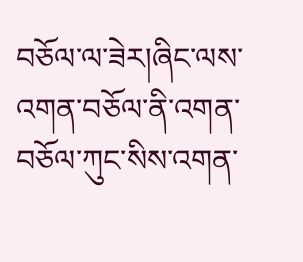བཅོལ་ལ་ཟེར།ཞིང་ལས་འགན་བཅོལ་ནི་འགན་བཅོལ་ཀུང་སིས་འགན་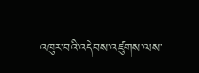འཁུར་བའི་འདེབས་འཛུགས་ལས་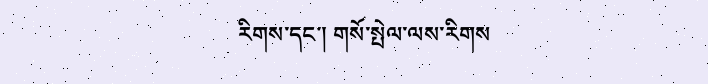རིགས་དང་། གསོ་སྤེལ་ལས་རིགས